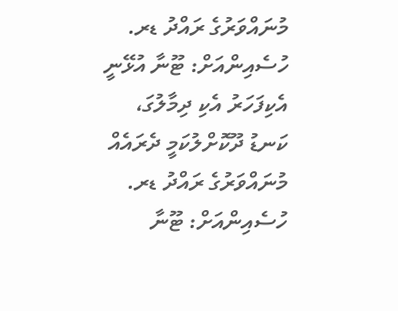މުނައްވަރުގެ ރައްދު ޑރ. ހުސެއިންއަށް: ޓޫނާ އުޅޭނީ އެކިފަހަރު އެކި ދިމާލުގަ، ކަނޑު ދޫކޮށްލުކަމީ ދެރައެއް
މުނައްވަރުގެ ރައްދު ޑރ. ހުސެއިންއަށް: ޓޫނާ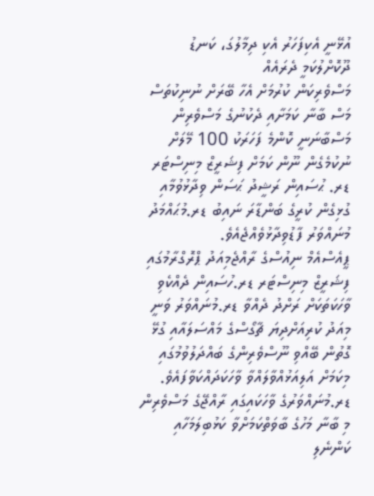އުޅޭނީ އެކިފަހަރު އެކި ދިމާލުގަ، ކަނޑު ދޫކޮށްލުކަމީ ދެރައެއް
މަސްވެރިކަން ކުރުމަށް އެހާ ބޭރަށް ނުނިކުތަސް މަސް ބާނާ ކަމަށާއި ދެކުނުގެ މަސްވެރިން މަސްބާނަނީ ކޮންމެ ފަހަރަކު 100 މޭލަށް ނުކުމެގެން ނޫން ކަމަށް ފިޝަރީޒް މިނިސްޓަރ ޑރ. ޙުސައިން ރަޝީދު ޙަސަން ވިދާޅުވުމާއި ގުޅިގެން ކުރީގެ ބަންޑާރަ ނައިބު ޑރ.މުޙައްމަދު މުނައްވަރު ފާޑުވިދާޅުވެއްޖެއެވެ.
ޕީއެސްއެމް ނިއުސްގެ ރާއްޖެމިއަދު ޕްރޮގްރާމުގައި ފިޝަރީޒް މިނިސްޓަރ ޑރ.ހުސައިން ދެއްކެވި ވާހަކަތަކަށް ރަށްދު ދެއްވާ ޑރ.މުނައްވަރު ވަނީ މިއަދު ކުރިއަށްދިޔަ ޗާގޯސްގެ މައްސަލައާއި ގުޅޭ ގޮތުން ބޭއްވި ނޫސްވެރިންގެ ބައްދަލުވުމުގައި މިކަމަށް އަލިއަޅުއްވާލައްވާ ވާހަކަދައްކަވާފައެވެ.
ޑރ.މުނައްވަރުގެ ވާހަކައިގައި ރާއްޖޭގެ މަސްވެރިން މި ބާނާ މަހުގެ ބާވަތްކަމަށްވާ ކަޅުބިލަމަހާއި ކަންނެލި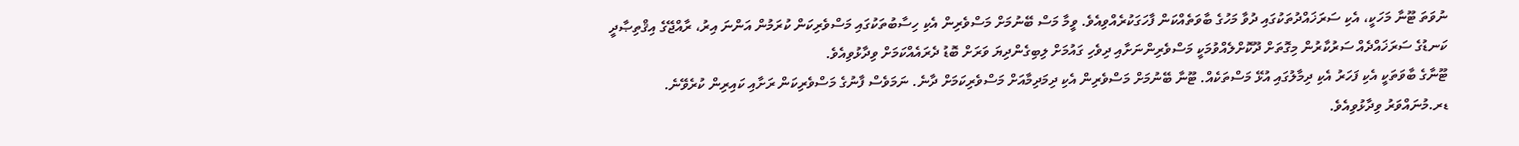ނުވަތަ ޓޫނާ މަހަކީ، އެކި ސަރަޚައްދުތަކުގައި ދުވާ މަހުގެ ބާވަތެއްކަން ފާހަގަކުރެއްވިއެވެ. ވީމާ މަސް ބޭނުމަށް މަސްވެރިން އެކި ހިސާބުތަކުގައި މަސްވެރިކަން ކުރަމުން އަންނަ އިރު، ރާއްޖޭގެ އިޤްތިޞާދީ ކަނޑުގެ ސަރަޚައްދެއް ސަރުކާރުން މިގޮތަށް ދޫކޮށްލެއްވުމަކީ މަސްވެރިންނަށާއި ދިވެހި ގައުމަށް ލިބިގެންދިޔަ ވަރަށް ބޮޑު ދެރައެއްކަމަށް ވިދާޅުވިއެވެ.
ޓޫނާގެ ބާވަތަކީ އެކި ފަހަރު އެކި ދިމާލުގައި އުޅޭ މަސްތަކެއް. ޓޫނާ ބޭނުމަށް މަސްވެރިން އެކި ދިމަދިމާއަށް މަސްވެރިކަމަށް ދާނެ. ނަމަވެސް ފާނުގެ މަސްވެރިކަން ރަށާއި ކައިރިން ކުރެވޭނެ.
ޑރ.މުނައްވަރު ވިދާޅުވިއެވެ.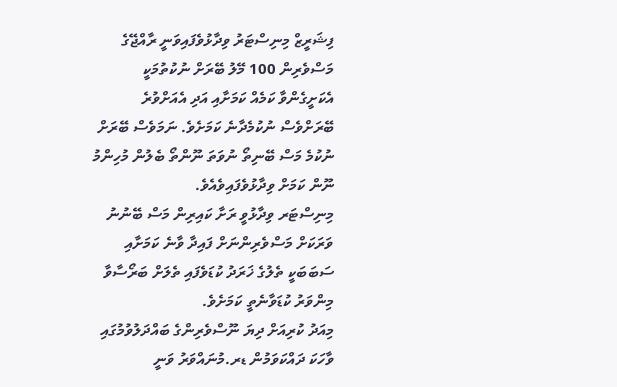ފިޝަރީޒް މިނިސްޓަރު ވިދާޅުވެފައިވަނީ ރާއްޖޭގެ މަސްވެރިން 100 މޭލު ބޭރަށް ނުކުތުމަކީ އެކަށީގެންވާ ކަމެއް ކަމަށާއި އަދި އެއަށްވުރެ ބޭރަށްވެސް ނުކުމެދާނެ ކަމަށެވެ. ނަމަވެސް ބޭރަށް ނުކުމެ މަސް ބޭނިތޯ ނުވަތަ ނޫންތޯ ބެލުން މުހިންމު ނޫން ކަމަށް ވިދާޅުވެފައިވެއެވެ.
މިނިސްޓަރ ވިދާޅުވީ ރަށާ ކައިރިން މަސް ބޭނުނު ވަރަކަށް މަސްވެރިންނަށް ފައިދާ ވާނެ ކަމަށާއި ސަބަބަކީ ތެލުގެ ޚަރަދު ކުޑަވެފައި ތެލަށް ބަރޯސާވާ މިންވަރު ކުޑަވާނެތީ ކަމަށެވެ.
މިއަދު ކުރިއަށް ދިޔަ ނޫސްވެރިންގެ ބައްދަލުވުމުގައި ވާހަކަ ދައްކަވަމުން ޑރ.މުނައްވަރު ވަނީ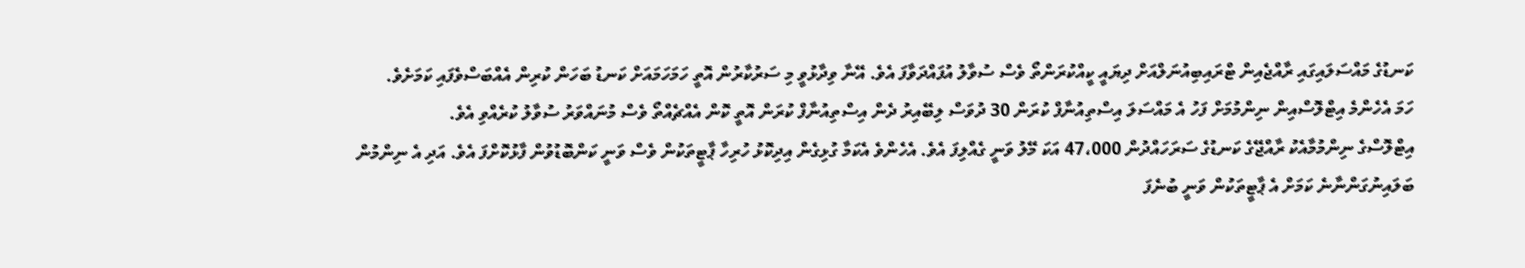ކަނޑުގެ މައްސަލައިގައި ރާއްޖެއިން ޓްރައިބިއުނަލްއަށް ދިޔައީ ކީއްކުރަންތޯ ވެސް ސުވާލު އުފައްދަވާފަ އެވެ. އޭނާ ވިދާޅުވީ މި ސަރުކާރުން އޮތީ ހަމަހަމައަށް ކަނޑު ބަހަން ކުރިން އެއްބަސްވެފައި ކަމަށެވެ.
ހަމަ އެހެންމެ އިޓްލޮސްއިން ނިންމުމަށް ފަހު އެ މައްސަލަ އިސްތިއުނާފް ކުރަން 30 ދުވަސް ލިބޭއިރު ދެން އިސްތިއުނާފް ކުރަން އޮތީ ކޮން އެއްޗެއްތޯ ވެސް މުނައްވަރު ސުވާލު ކުރެއްވި އެވެ.
އިޓްލޮސްގެ ނިންމުމާއެކު ރާއްޖޭގެ ކަނޑުގެ ސަރަހައްދުން 47،000 އަކަ މޭލު ވަނީ ގެއްލިފަ އެވެ. އެހެންވެ އެކަމާ ގުޅިގެން އިދިކޮޅު ހުރިހާ ޕާޓީތަކުން ވެސް ވަނީ ކަންބޮޑުވުން ފާޅުކޮށްފަ އެވެ. އަދި އެ ނިންމުން ބަލައިނުގަންނާނެ ކަމަށް އެ ޕާޓީތަކުން ވަނީ ބުނެފަ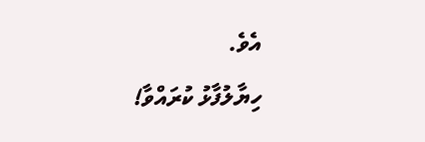އެވެ.
ހިޔާލުފާޅު ކުރައްވާ!